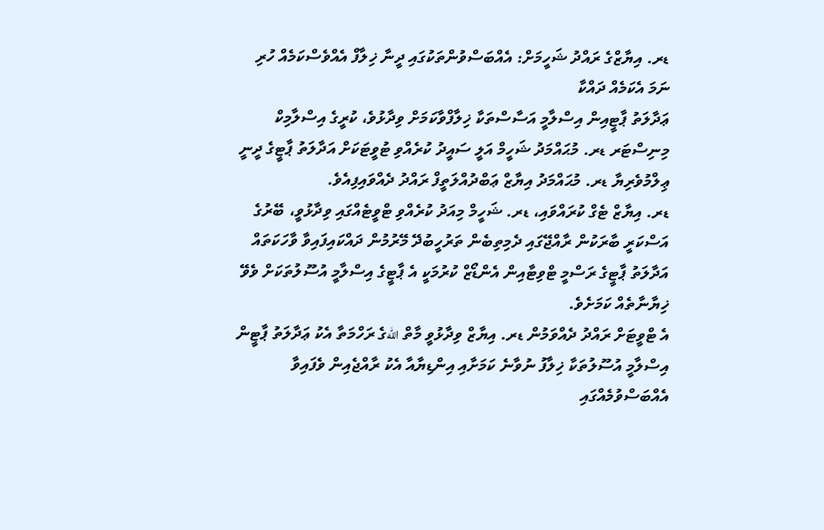ޑރ. އިޔާޒްގެ ރައްދު ޝަހީމަށް: އެއްބަސްވުންތަކުގައި ދީނާ ޚިލާފް އެއްވެސްކަމެއް ހުރި ނަމަ އެކަމެއް ދައްކާ
ޢަދާލަތު ޕާޓީއިން އިސްލާމީ އަސާސްތަކާ ޚިލާފްވާކަމަށް ވިދާޅުވެ، ކުރީގެ އިސްލާމިކް މިނިސްޓަރ ޑރ. މުޙައްމަދު ޝަހީމް އަލީ ސައީދު ކުރެއްވި ޓުވީޓަކަށް އަދާލަތު ޕާޓީގެ ދީނީ ޢިލްމުވެރިޔާ ޑރ. މުޙައްމަދު އިޔާޒް ޢަބްދުއްލަތީފް ރައްދު ދެއްވައިފިއެވެ.
ޑރ. އިޔާޒް ޓެގް ކުރައްވައި، ޑރ. ޝަހީމް މިއަދު ކުރެއްވި ޓްވީޓެއްގައި ވިދާޅުވީ، ބޭރުގެ އަސްކަރީ ބާރަކުން ރާއްޖޭގައި ދެމިތިބެން ތަރުހީބުދޭ މޭރުމުން ދައްކައިފައިވާ ވާހަކަތައް އަދާލަތު ޕާޓީގެ ރަސްމީ ޓްވިޓާއިން އެންޑޯޒް ކުރުމަކީ އެ ޕާޓީގެ އިސްލާމީ އުސޫލުތަކަށް ވެވޭ ޚިޔާނާތެއް ކަމަށެވެ.
އެ ޓްވީޓަށް ރައްދު ދެއްވަމުން ޑރ. އިޔާޒް ވިދާޅުވީ މާތް اللهގެ ރަހްމަތާ އެކު ޢަދާލަތު ޕާޓީން އިސްލާމީ އުސޫލުތަކާ ޚިލާފު ނުވާނެ ކަމަށާއި އިންޑިޔާއާ އެކު ރާއްޖެއިން ވެފައިވާ އެއްބަސްވުމެއްގައި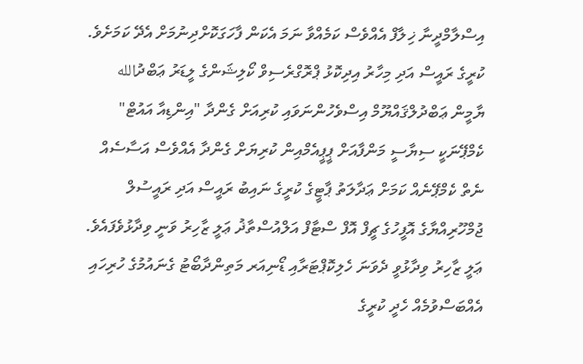އިސްލާމްދީނާ ޚިލާފް އެއްވެސް ކަމެއްވާ ނަމަ އެކަން ފާހަގަކޮށްދިނުމަށް އެދޭ ކަމަށެވެ.
ކުރީގެ ރައީސް އަދި މިހާރު އިދިކޮޅު ޕްރޮގްރެސިވް ކޯލިޝަންގެ ލީޑަރު ޢަބްދުالله ޔާމީން ޢަބްދުލްޤައްޔޫމް އިސްވެހުންނަވައި ކުރިއަށް ގެންދާ "އިންޑިއާ އައުޓް" ކެމްޕޭނަކީ ސިޔާސީ މަންފާއަށް ޕީޕީއެމްއިން ކުރިޔަށް ގެންދާ އެއްވެސް އަސާސެއް ނެތް ކެމްޕޭނެއް ކަމަށް ޢަދާލަތު ޕާޓީގެ ކުރީގެ ނައިބު ރައީސް އަދި ރައީސުލް ޖުމްހޫރިއްޔާގެ އޮފީހުގެ ޗީފް އޮފް ސްޓާފް އަލްއުސްތާޛު ޢަލީ ޒާހިރު ވަނީ ވިދާޅުވެފައެވެ.
ޢަލީ ޒާހިރު ވިދާޅުވީ ދެވަނަ ހެލިކޮޕްޓަރާއި ޑޯނިއަރ މަތިންދާބޯޓު ގެނައުމުގެ ހުރިހައި އެއްބަސްވުމެއް ހެދީ ކުރީގެ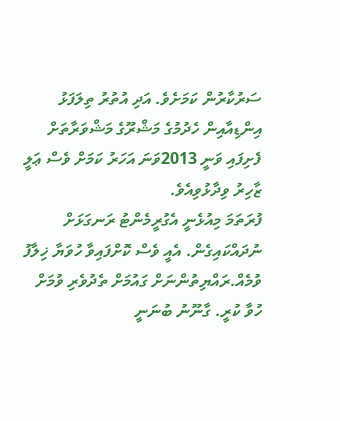ސަރުކާރުން ކަމަށެވެ. އަދި އުތުރު ތިލަފަޅު އިންޑިއާއިން ހެދުމުގެ މަޝްރޫގެ މަޝްވަރާތަށް ފެށިފައި ވަނީ 2013ވަނަ އަހަރު ކަމަށް ވެސް ޢަލީ ޒާހިރު ވިދާޅުވިއެވެ.
ފުރަތަމަ މިއުޅެނީ އެގުރީމެންޓު ރަނގަޅަށް ނުދައްކައިގެން. އެއީ ވެސް ކޮށްފައިވާ ހުވަޔާ ޚިލާފު ވުމެއް.ރައްޔިތުންނަށް ގައުމަށް ތެދުވެރި ވުމަށް ހުވާ ކުރީ. ގާނޫނު ބުނަނީ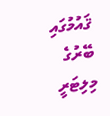ޤައުމުގައި ބޭރުގެ މިލިޓަރީ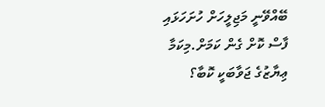ބޭއްވޭނީ މަޖިލީހަށް ހުށަހަޅައި ފާސް ކޮށް ގެން ކަމަށް.މިކަމާ ޢިޔާޒުގެ ޖަވާބަކީ ކޮބާ؟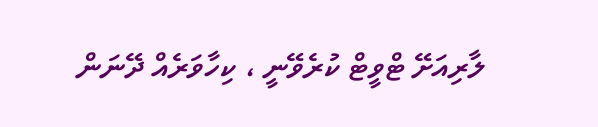ލާރިއަށޭ ޓްވީޓް ކުރެވޭނީ ، ކިހާވަރެއް ދޭނަން